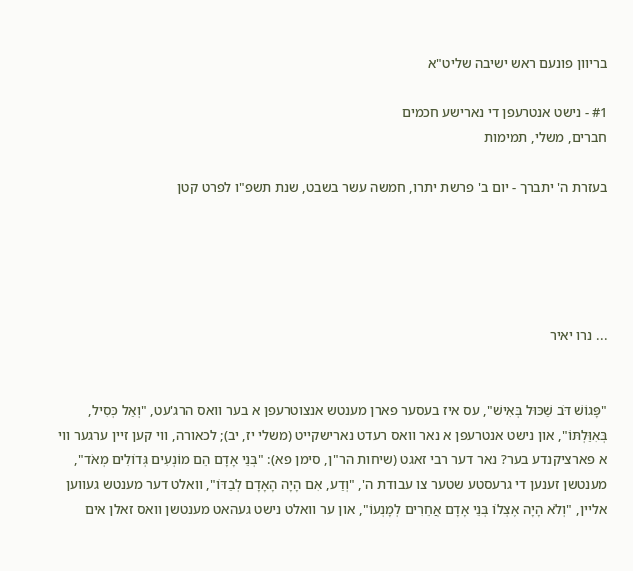בריוון פונעם ראש ישיבה שליט"א

#1 - נישט אנטרעפן די נארישע חכמים
חברים, משלי, תמימות

בעזרת ה' יתברך - יום ב' פרשת יתרו, חמשה עשר בשבט, שנת תשפ"ו לפרט קטן





... נרו יאיר


"פָּגוֹשׁ דֹּב שַׁכּוּל בְּאִישׁ", עס איז בעסער פארן מענטש אנצוטרעפן א בער וואס הרג'עט, "וְאַל כְּסִיל, בְּאִוַּלְתּוֹ", און נישט אנטרעפן א נאר וואס רעדט נארישקייט (משלי יז, יב); לכאורה, ווי קען זיין ערגער ווי א פארציקנדע בער? נאר דער רבי זאגט (שיחות הר"ן, סימן פא): "בְּנֵי אָדָם הֵם מוֹנְעִים גְּדוֹלִים מְאֹד", מענטשן זענען די גרעסטע שטער צו עבודת ה', "וְדַע, אִם הָיָה הָאָדָם לְבַדּוֹ", וואלט דער מענטש געווען אליין, "וְלֹא הָיָה אֶצְלוֹ בְּנֵי אָדָם אֲחֵרִים לְמָנְעוֹ", און ער וואלט נישט געהאט מענטשן וואס זאלן אים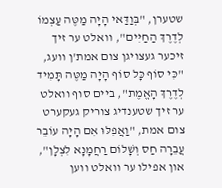שטערן, "בְּוַדַּאי הָיָה מַטֶּה עַצְמוֹ לְדֶרֶךְ הַחַיִּים", וואלט ער זיך זיכער געצויגן צום אמת'ן וועג, "כִּי סוֹף כָּל סוֹף הָיָה מַטֶּה תָּמִיד לְדֶרֶךְ הָאֱמֶת", ביים סוף וואלט ער זיך שטענדיג צוריק געקערט צום אמת, "וַאֲפִלּוּ אִם הָיָה עוֹבֵר עֲבֵרָה חַס וְשָׁלוֹם רַחֲמָנָא לִצְלָן", און אפילו ער וואלט ווען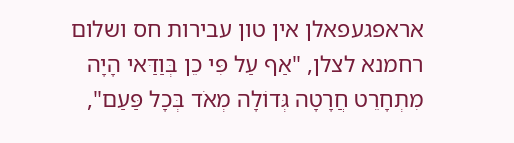אראפגעפאלן אין טון עבירות חס ושלום רחמנא לצלן, "אַף עַל פִּי כֵן בְּוַדַּאי הָיָה מִתְחָרֵט חֲרָטָה גְּדוֹלָה מְאֹד בְּכָל פַּעַם",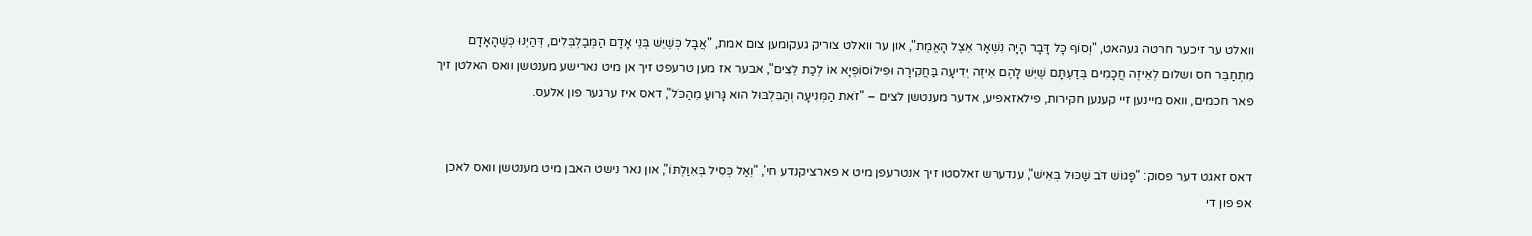וואלט ער זיכער חרטה געהאט, "וְסוֹף כָּל דָּבָר הָיָה נִשְׁאָר אֵצֶל הָאֱמֶת", און ער וואלט צוריק געקומען צום אמת, "אֲבָל כְּשֶׁיֵּשׁ בְּנֵי אָדָם הַמְּבַלְבְּלִים, דְּהַיְנוּ כְּשֶׁהָאָדָם מִתְחַבֵּר חס ושלום לְאֵיזֶה חֲכָמִים בְּדַעְתָּם שֶׁיֵּשׁ לָהֶם אֵיזֶה יְדִיעָה בַּחֲקִירָה וּפִילוֹסוֹפְיָא אוֹ לְכַת לֵצִים", אבער אז מען טרעפט זיך אן מיט נארישע מענטשן וואס האלטן זיך פאר חכמים, וואס מיינען זיי קענען חקירות, פילאזאפיע, אדער מענטשן לצים – "זֹאת הַמְּנִיעָה וְהַבִּלְבּוּל הוּא גָּרוּעַ מֵהַכֹּל", דאס איז ערגער פון אלעס.


דאס זאגט דער פסוק: "פָּגוֹשׁ דֹּב שַׁכּוּל בְּאִישׁ", ענדערש זאלסטו זיך אנטרעפן מיט א פארציקנדע חי', "וְאַל כְּסִיל בְּאִוַּלְתּוֹ", און נאר נישט האבן מיט מענטשן וואס לאכן אפ פון די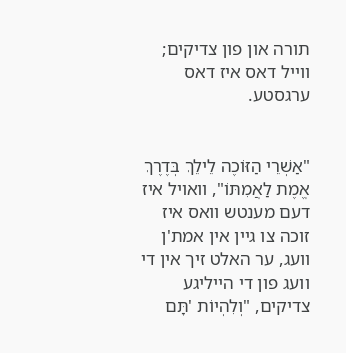תורה און פון צדיקים; ווייל דאס איז דאס ערגסטע.


"אַשְׁרֵי הַזּוֹכֶה לֵילֵךְ בְּדֶרֶךְ אֱמֶת לַאֲמִתּוֹ", וואויל איז דעם מענטש וואס איז זוכה צו גיין אין אמת'ן וועג, ער האלט זיך אין די וועג פון די הייליגע צדיקים, "וְלִהְיוֹת 'תָּם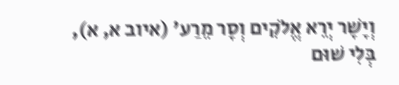וְיָשָׁר יְרֵא אֱלֹקִים וְסָר מֵרַע' (איוב א, א), בְּלִי שׁוּם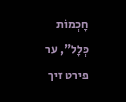חָכְמוֹת כְּלָל", ער פירט זיך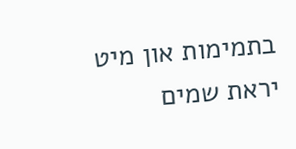בתמימות און מיט יראת שמים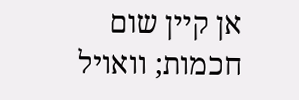אן קיין שום חכמות; וואויל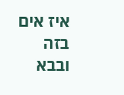איז אים בזה ובבא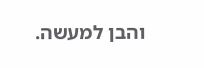והבן למעשה.